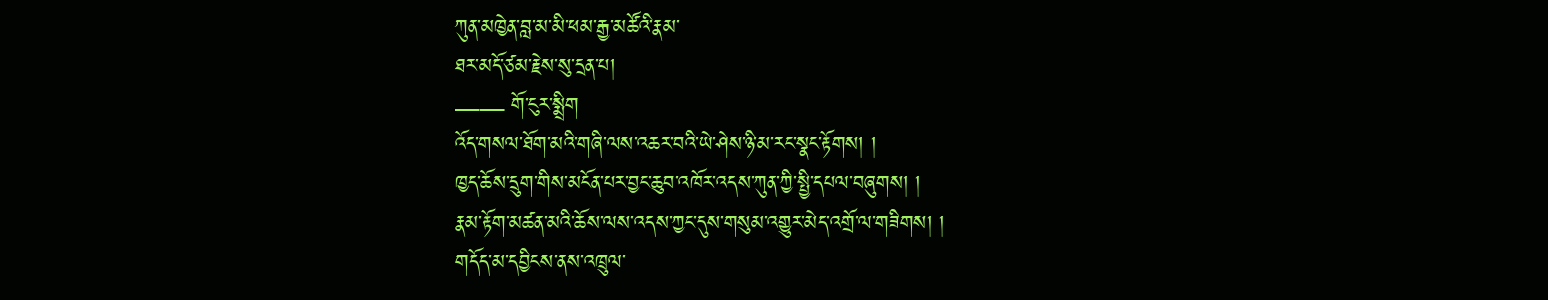ཀུན་མཁྱེན་བླ་མ་མི་ཕམ་རྒྱ་མཚོའི་རྣམ་
ཐར་མདོ་ཙམ་རྗེས་སུ་དྲན་པ།
—— གོ་ངུར་སྨྲིག
འོད་གསལ་ཐོག་མའི་གཞི་ལས་འཆར་བའི་ཡེ་ཤེས་ཉི་མ་རང་སྣང་རྟོགས། །
ཁྱད་ཆོས་དྲུག་གིས་མངོན་པར་བྱང་ཆུབ་འཁོར་འདས་ཀུན་ཀྱི་སྤྱི་དཔལ་བཞུགས། །
རྣམ་རྟོག་མཚན་མའི་ཆོས་ལས་འདས་ཀྱང་དུས་གསུམ་འགྱུར་མེད་འགྲོ་ལ་གཟིགས། །
གདོད་མ་དབྱིངས་ནས་འཁྲུལ་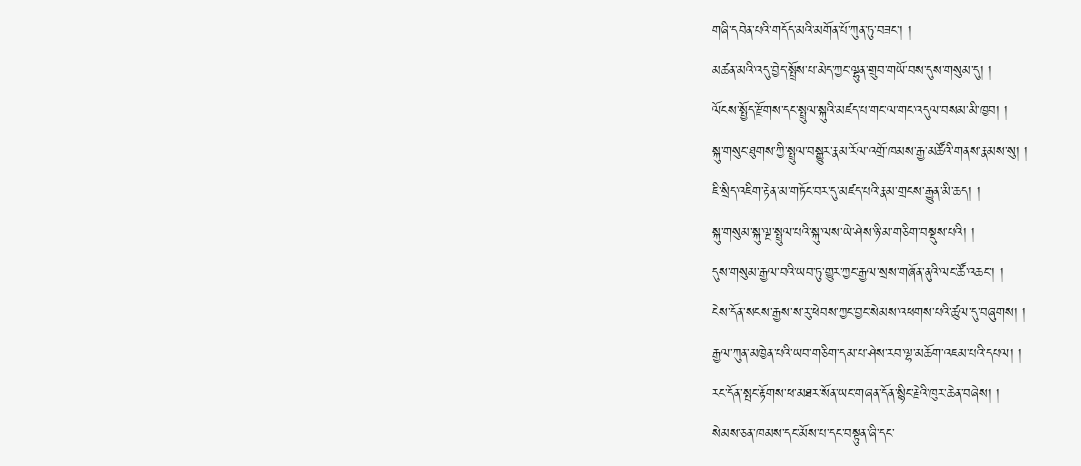གཞི་དབེན་པའི་གདོད་མའི་མགོན་པོ་ཀུན་ཏུ་བཟང་། །
མཚན་མའི་འདུ་བྱེད་སྤྲོས་པ་མེད་ཀྱང་ལྷུན་གྲུབ་གཡོ་བས་དུས་གསུམ་དུ། །
ལོངས་སྤྱོད་རྫོགས་དང་སྤྲུལ་སྐུའི་མཛད་པ་གང་ལ་གང་འདུལ་བསམ་མི་ཁྱབ། །
སྐུ་གསུང་ཐུགས་ཀྱི་སྤྲུལ་བསྒྱུར་རྣམ་རོལ་འགྲོ་ཁམས་རྒྱ་མཚོའི་གནས་རྣམས་སུ། །
ཇི་སྲིད་འཇིག་རྟེན་མ་གཏོང་བར་དུ་མཛད་པའི་རྣམ་གྲངས་རྒྱུན་མི་ཆད། །
སྐུ་གསུམ་སྐུ་ལྔ་སྤྲུལ་པའི་སྐུ་ལས་ཡེ་ཤེས་ཉི་མ་གཅིག་བསྡུས་པའི། །
དུས་གསུམ་རྒྱལ་བའི་ཡབ་ཏུ་གྱུར་ཀྱང་རྒྱལ་སྲས་གཞོན་ནུའི་ལང་ཚོ་འཆང་། །
ངེས་དོན་སངས་རྒྱས་ས་རུ་ཕེབས་ཀྱང་བྱང་སེམས་འཕགས་པའི་ཚུལ་དུ་བཞུགས། །
རྒྱལ་ཀུན་མཁྱེན་པའི་ཡབ་གཅིག་དམ་པ་ཤེས་རབ་ལྷ་མཆོག་འཇམ་པའི་དཔལ། །
རང་དོན་སྤང་རྟོགས་ཕ་མཐར་སོན་ཡང་གཞན་དོན་སྙིང་རྗེའི་ཁུར་ཆེན་བཞེས། །
སེམས་ཅན་ཁམས་དང་མོས་པ་དང་བསྟུན་ཞི་དང་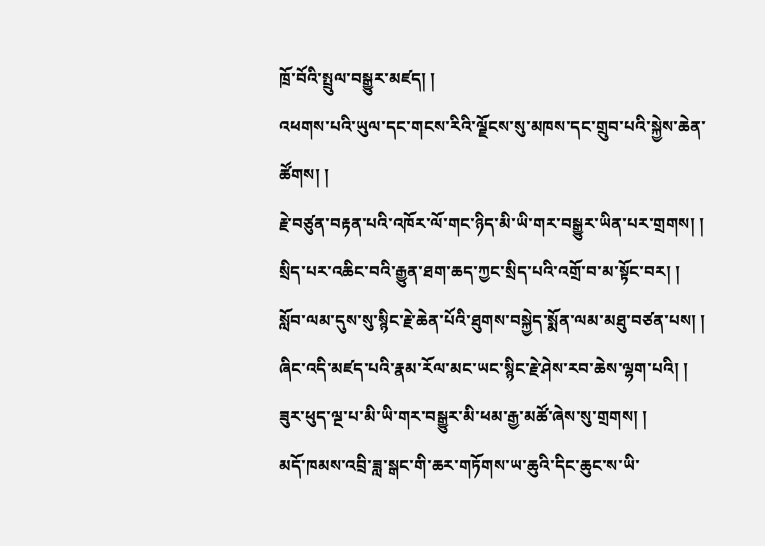ཁྲོ་བོའི་སྤྲུལ་བསྒྱུར་མཛད། །
འཕགས་པའི་ཡུལ་དང་གངས་རིའི་ལྗོངས་སུ་མཁས་དང་གྲུབ་པའི་སྐྱེས་ཆེན་ཚོགས། །
རྗེ་བཙུན་བརྟན་པའི་འཁོར་ལོ་གང་ཉིད་མི་ཡི་གར་བསྒྱུར་ཡིན་པར་གྲགས། །
སྲིད་པར་འཆིང་བའི་རྒྱུན་ཐག་ཆད་ཀྱང་སྲིད་པའི་འགྲོ་བ་མ་སྟོང་བར། །
སློབ་ལམ་དུས་སུ་སྙིང་རྗེ་ཆེན་པོའི་ཐུགས་བསྐྱེད་སྨོན་ལམ་མཐུ་བཙན་པས། །
ཞིང་འདི་མཛད་པའི་རྣམ་རོལ་མང་ཡང་སྙིང་རྗེ་ཤེས་རབ་ཆེས་ལྷག་པའི། །
ཟུར་ཕུད་ལྔ་པ་མི་ཡི་གར་བསྒྱུར་མི་ཕམ་རྒྱ་མཚོ་ཞེས་སུ་གྲགས། །
མདོ་ཁམས་འབྲི་ཟླ་སྒང་གི་ཆར་གཏོགས་ཡ་ཆུའི་དིང་ཆུང་ས་ཡི་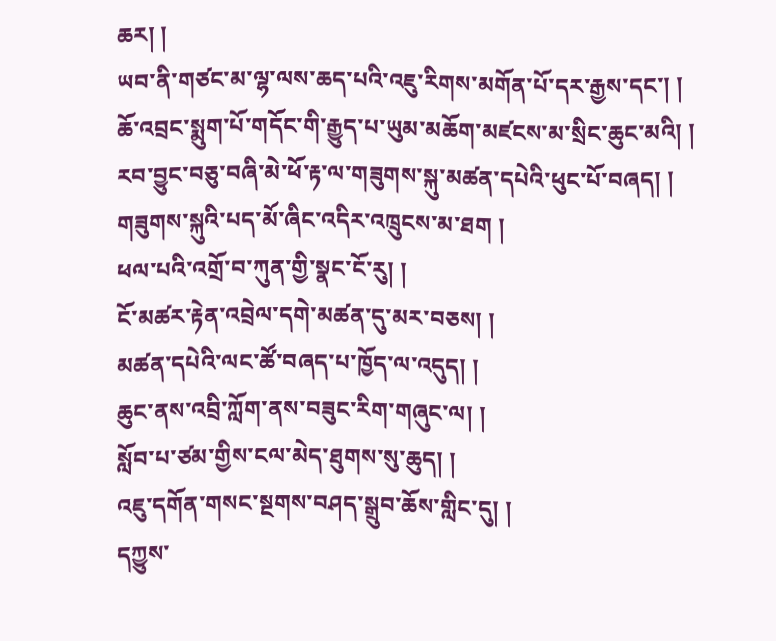ཆར། །
ཡབ་ནི་གཙང་མ་ལྷ་ལས་ཆད་པའི་འཇུ་རིགས་མགོན་པོ་དར་རྒྱས་དང་། །
ཆོ་འབྲང་སྨུག་པོ་གདོང་གི་རྒྱུད་པ་ཡུམ་མཆོག་མཛངས་མ་སྲིང་ཆུང་མའི། །
རབ་བྱུང་བཅུ་བཞི་མེ་ཕོ་རྟ་ལ་གཟུགས་སྐུ་མཚན་དཔེའི་ཕུང་པོ་བཞད། །
གཟུགས་སྐུའི་པད་མོ་ཞིང་འདིར་འཁྲུངས་མ་ཐག །
ཕལ་པའི་འགྲོ་བ་ཀུན་གྱི་སྣང་ངོ་རུ། །
ངོ་མཚར་རྟེན་འབྲེལ་དགེ་མཚན་དུ་མར་བཅས། །
མཚན་དཔེའི་ལང་ཚོ་བཞད་པ་ཁྱོད་ལ་འདུད། །
ཆུང་ནས་འབྲི་ཀློག་ནས་བཟུང་རིག་གཞུང་ལ། །
སློབ་པ་ཙམ་གྱིས་ངལ་མེད་ཐུགས་སུ་ཆུད། །
འཇུ་དགོན་གསང་སྔགས་བཤད་སྒྲུབ་ཆོས་གླིང་དུ། །
དཀྱུས་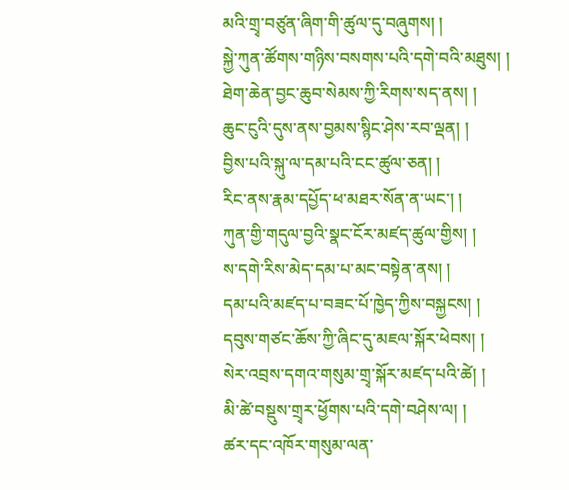མའི་གྲྭ་བཙུན་ཞིག་གི་ཚུལ་དུ་བཞུགས། །
སྐྱེ་ཀུན་ཚོགས་གཉིས་བསགས་པའི་དགེ་བའི་མཐུས། །
ཐེག་ཆེན་བྱང་ཆུབ་སེམས་ཀྱི་རིགས་སད་ནས། །
ཆུང་ངུའི་དུས་ནས་བྱམས་སྙིང་ཤེས་རབ་ལྡན། །
བྱིས་པའི་སྐུ་ལ་དམ་པའི་ངང་ཚུལ་ཅན། །
རིང་ནས་རྣམ་དཔྱོད་ཕ་མཐར་སོན་ན་ཡང་། །
ཀུན་གྱི་གདུལ་བྱའི་སྣང་ངོར་མཛད་ཚུལ་གྱིས། །
ས་དགེ་རིས་མེད་དམ་པ་མང་བསྟེན་ནས། །
དམ་པའི་མཛད་པ་བཟང་པོ་ཁྱེད་ཀྱིས་བསྐྱངས། །
དབུས་གཙང་ཆོས་ཀྱི་ཞིང་དུ་མཇལ་སྐོར་ཕེབས། །
སེར་འབྲས་དགའ་གསུམ་གྲྭ་སྐོར་མཛད་པའི་ཚེ། །
མི་ཚེ་བསྡུས་གྲྭར་ཕྱོགས་པའི་དགེ་བཤེས་ལ། །
ཚར་དང་འཁོར་གསུམ་ལན་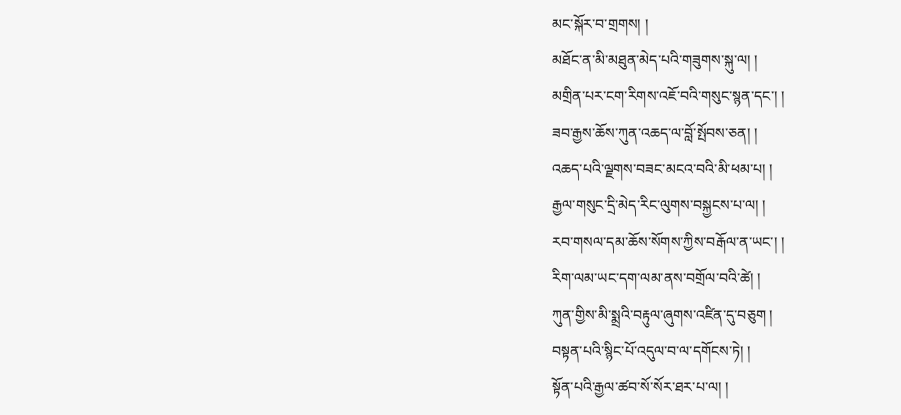མང་སྐོར་བ་གྲགས། །
མཐོང་ན་མི་མཐུན་མེད་པའི་གཟུགས་སྐུ་ལ། །
མགྲིན་པར་ངག་རིགས་འཇོ་བའི་གསུང་སྙན་དང་། །
ཟབ་རྒྱས་ཆོས་ཀུན་འཆད་ལ་བློ་སྤོབས་ཅན། །
འཆད་པའི་ལྗགས་བཟང་མངའ་བའི་མི་ཕམ་པ། །
རྒྱལ་གསུང་དྲི་མེད་རིང་ལུགས་བསྐྱངས་པ་ལ། །
རབ་གསལ་དམ་ཆོས་སོགས་ཀྱིས་བརྒོལ་ན་ཡང་། །
རིག་ལམ་ཡང་དག་ལམ་ནས་བགྲོལ་བའི་ཚེ། །
ཀུན་གྱིས་མི་སྨྲའི་བརྟུལ་ཞུགས་འཛིན་དུ་བཅུག །
བསྟན་པའི་སྙིང་པོ་འདུལ་བ་ལ་དགོངས་ཏེ། །
སྟོན་པའི་རྒྱལ་ཚབ་སོ་སོར་ཐར་པ་ལ། །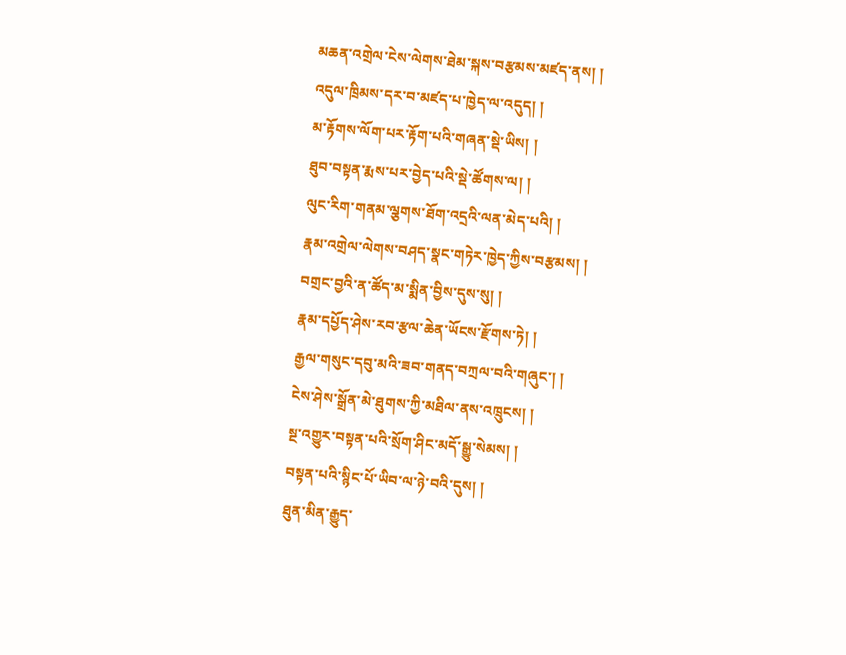མཆན་འགྲེལ་ངེས་ལེགས་ཐེམ་སྐས་བརྩམས་མཛད་ནས། །
འདུལ་ཁྲིམས་དར་བ་མཛད་པ་ཁྱེད་ལ་འདུད། །
མ་རྟོགས་ལོག་པར་རྟོག་པའི་གཞན་སྡེ་ཡིས། །
ཐུབ་བསྟན་རྨས་པར་བྱེད་པའི་སྡེ་ཚོགས་ལ། །
ལུང་རིག་གནམ་ལྕགས་ཐོག་འདྲའི་ལན་མེད་པའི། །
རྣམ་འགྲེལ་ལེགས་བཤད་སྣང་གཏེར་ཁྱེད་ཀྱིས་བརྩམས། །
བགྲང་བྱའི་ན་ཚོད་མ་སྨིན་བྱིས་དུས་སུ། །
རྣམ་དཔྱོད་ཤེས་རབ་རྩལ་ཆེན་ཡོངས་རྫོགས་ཏེ། །
རྒྱལ་གསུང་དབུ་མའི་ཟབ་གནད་བཀྲལ་བའི་གཞུང་། །
ངེས་ཤེས་སྒྲོན་མེ་ཐུགས་ཀྱི་མཐིལ་ནས་འཁྲུངས། །
སྔ་འགྱུར་བསྟན་པའི་སྲོག་ཤིང་མདོ་སྒྱུ་སེམས། །
བསྟན་པའི་སྙིང་པོ་ཡིབ་ལ་ཉེ་བའི་དུས། །
ཐུན་མིན་རྒྱུད་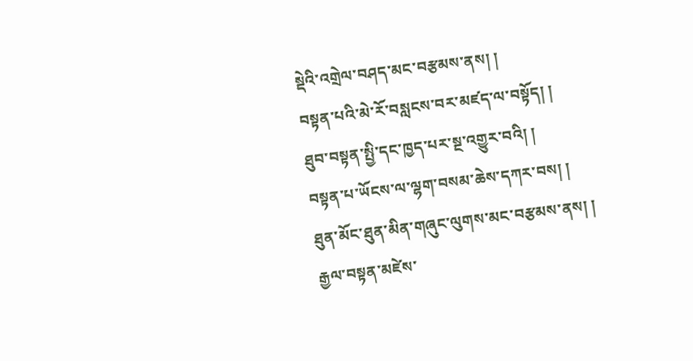སྡེའི་འགྲེལ་བཤད་མང་བརྩམས་ནས། །
བསྟན་པའི་མེ་རོ་བསླངས་བར་མཛད་ལ་བསྟོད། །
ཐུབ་བསྟན་སྤྱི་དང་ཁྱད་པར་སྔ་འགྱུར་བའི། །
བསྟན་པ་ཡོངས་ལ་ལྷག་བསམ་ཆེས་དཀར་བས། །
ཐུན་མོང་ཐུན་མིན་གཞུང་ལུགས་མང་བརྩམས་ནས། །
རྒྱལ་བསྟན་མཛེས་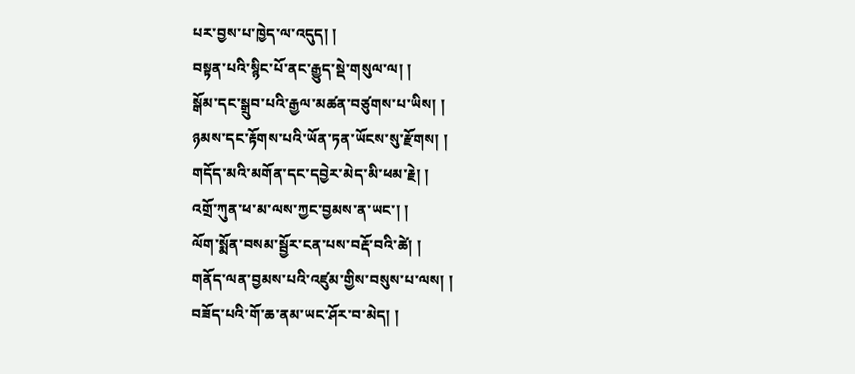པར་བྱས་པ་ཁྱེད་ལ་འདུད། །
བསྟན་པའི་སྙིང་པོ་ནང་རྒྱུད་སྡེ་གསུལ་ལ། །
སྒོམ་དང་སྒྲུབ་པའི་རྒྱལ་མཚན་བཙུགས་པ་ཡིས། །
ཉམས་དང་རྟོགས་པའི་ཡོན་ཏན་ཡོངས་སུ་རྫོགས། །
གདོད་མའི་མགོན་དང་དབྱེར་མེད་མི་ཕམ་རྗེ། །
འགྲོ་ཀུན་ཕ་མ་ལས་ཀྱང་བྱམས་ན་ཡང་། །
ལོག་སྨོན་བསམ་སྦྱོར་ངན་པས་བརྡོ་བའི་ཚེ། །
གནོད་ལན་བྱམས་པའི་འཛུམ་གྱིས་བསུས་པ་ལས། །
བཟོད་པའི་གོ་ཆ་ནམ་ཡང་ཤོར་བ་མེད། །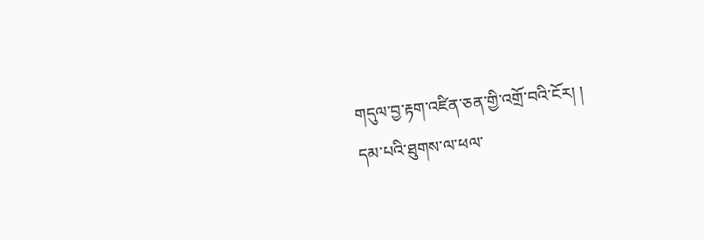གདུལ་བྱ་རྟག་འཛིན་ཅན་གྱི་འགྲོ་བའི་ངོར། །
དམ་པའི་ཐུགས་ལ་ཕལ་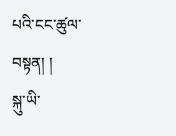པའི་ངང་ཚུལ་བསྟན། །
སྐུ་ཡི་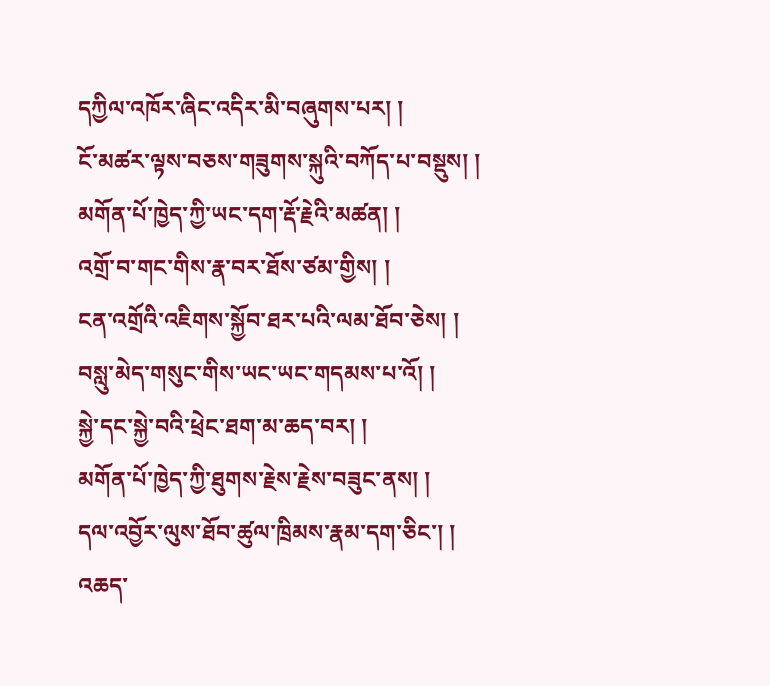དཀྱིལ་འཁོར་ཞིང་འདིར་མི་བཞུགས་པར། །
ངོ་མཚར་ལྟས་བཅས་གཟུགས་སྐུའི་བཀོད་པ་བསྡུས། །
མགོན་པོ་ཁྱེད་ཀྱི་ཡང་དག་རྡོ་རྗེའི་མཚན། །
འགྲོ་བ་གང་གིས་རྣ་བར་ཐོས་ཙམ་གྱིས། །
ངན་འགྲོའི་འཇིགས་སྐྱོབ་ཐར་པའི་ལམ་ཐོབ་ཅེས། །
བསླུ་མེད་གསུང་གིས་ཡང་ཡང་གདམས་པ་འོ། །
སྐྱེ་དང་སྐྱེ་བའི་ཕྲེང་ཐག་མ་ཆད་བར། །
མགོན་པོ་ཁྱེད་ཀྱི་ཐུགས་རྗེས་རྗེས་བཟུང་ནས། །
དལ་འབྱོར་ལུས་ཐོབ་ཚུལ་ཁྲིམས་རྣམ་དག་ཅིང་། །
འཆད་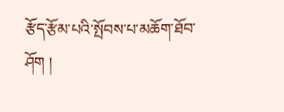རྩོད་རྩོམ་པའི་སྤོབས་པ་མཆོག་ཐོབ་ཤོག །